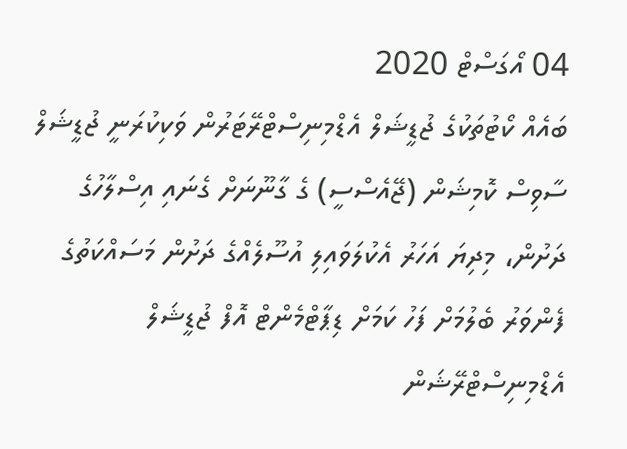04 އޯގަސްޓް 2020
ބައެއް ކޯޓުތަކުގެ ޖުޑީޝަލް އެޑްމިނިސްޓްރޭޓަރުން ވަކިކުރަނީ ޖުޑީޝަލް ސާވިސް ކޮމިޝަން (ޖޭއެސްސީ) ގެ ގާނޫނަށް ގެނައި އިސްލާހުގެ ދަށުން، މިދިޔަ އަހަރު އެކުލަވައިލި އުސޫލެއްގެ ދަށުން މަސައްކަތުގެ ފެންވަރު ބެލުމަށް ފަހު ކަމަށް ޑިޕާޓްމެންޓް އޮފް ޖުޑީޝަލް އެޑްމިނިސްޓްރޭޝަން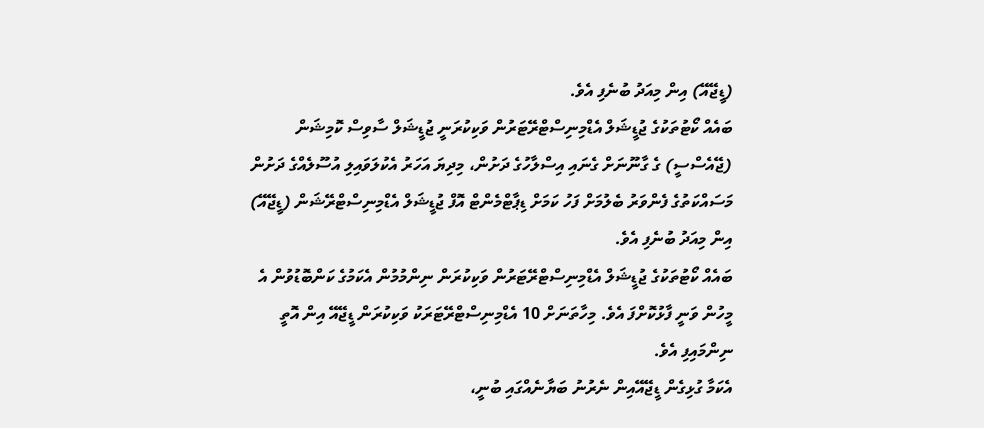(ޑީޖޭއޭ) އިން މިއަދު ބުނެފި އެވެ.
ބައެއް ކޯޓުތަކުގެ ޖުޑީޝަލް އެޑްމިނިސްޓްރޭޓަރުން ވަކިކުރަނީ ޖުޑީޝަލް ސާވިސް ކޮމިޝަން (ޖޭއެސްސީ) ގެ ގާނޫނަށް ގެނައި އިސްލާހުގެ ދަށުން، މިދިޔަ އަހަރު އެކުލަވައިލި އުސޫލެއްގެ ދަށުން މަސައްކަތުގެ ފެންވަރު ބެލުމަށް ފަހު ކަމަށް ޑިޕާޓްމެންޓް އޮފް ޖުޑީޝަލް އެޑްމިނިސްޓްރޭޝަން (ޑީޖޭއޭ) އިން މިއަދު ބުނެފި އެވެ.
ބައެއް ކޯޓުތަކުގެ ޖުޑީޝަލް އެޑްމިނިސްޓްރޭޓަރުން ވަކިކުރަން ނިންމުމުން އެކަމުގެ ކަންބޮޑުވުން އެ މީހުން ވަނީ ފާޅުކޮށްފަ އެވެ. މިހާތަނަށް 10 އެޑްމިނިސްޓްރޭޓަރަކު ވަކިކުރަން ޑީޖޭއޭ އިން އޮތީ ނިންމައިފި އެވެ.
އެކަމާ ގުޅިގެން ޑީޖޭއޭއިން ނެރުނު ބަޔާނެއްގައި ބުނީ،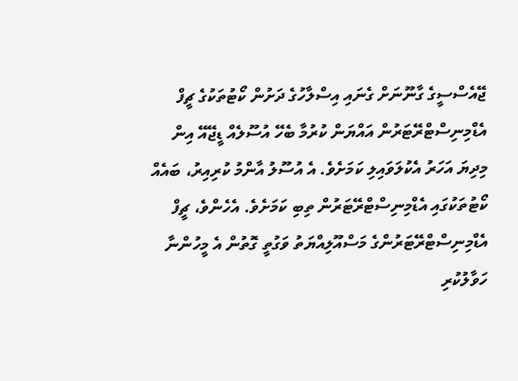ޖޭއެސްސީގެ ގާނޫނަށް ގެނައި އިސްލާހުގެ ދަށުން ކޯޓުތަކުގެ ޗީފް އެޑްމިނިސްޓްރޭޓަރުން އައްޔަން ކުރުމާ ބެހޭ އުސޫލެއް ޑީޖޭއޭ އިން މިދިޔަ އަހަރު އެކުލަވައިލި ކަމަށެވެ. އެ އުސޫލު އާންމު ކުރިއިރު، ބައެއް ކޯޓުތަކުގައި އެޑްމިނިސްޓްރޭޓަރުން ތިބި ކަމަށެވެ. އެހެންވެ، ޗީފް އެޑްމިނިސްޓްރޭޓަރުންގެ މަސްއޫލިއްޔަތު ވަގުތީ ގޮތުން އެ މީހުންނާ ހަވާލުކުރި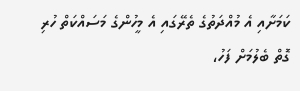ކަމަށާއި އެ މުއްދަތުގެ ތެރޭގައި އެ މީހުންގެ މަސައްކަތް ހުރި ގޮތް ބެލުމަށް ފަހު،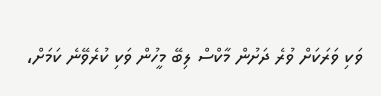ވަކި ވަރަކަށް ވުރެ ދަށުން މާކްސް ލިބޭ މީހުން ވަކި ކުރެވޭނެ ކަމަށް،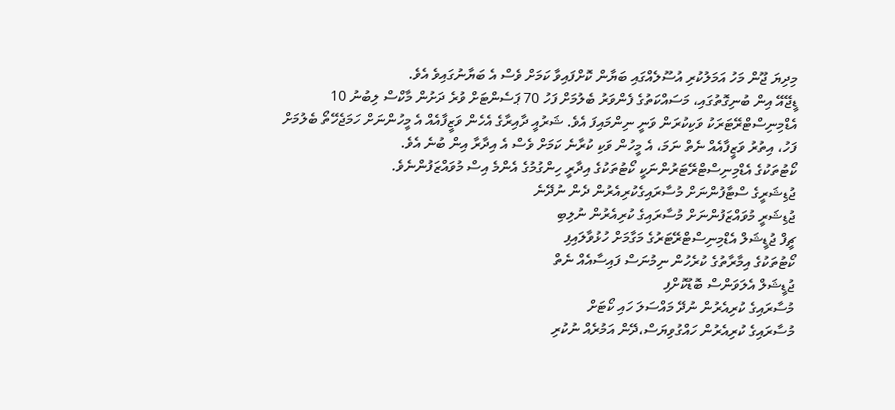މިދިޔަ ޖޫން މަހު އަމަލުކުރި އުސޫލެއްގައި ބަޔާން ކޮށްފައިވާ ކަމަށް ވެސް އެ ބަޔާނުގައިވެ އެވެ.
ޑީޖޭއޭ އިން ބުނިގޮތުގައި، މަސައްކަތުގެ ފެންވަރު ބެލުމަށް ފަހު 70 ޕަސެންޓަށް ވުރެ ދަށުން މާކްސް ލިބުނު 10 އެޑްމިނިސްޓްރޭޓަރަކު ވަކިކުރަން ވަނީ ނިންމައިފަ އެވެ. ޝަރުއީ ދާއިރާގެ އެހެން ވަޒީފާއެއް އެ މީހުންނަށް ހަމަޖެހޭތޯ ބެލުމަށް ފަހު، އިތުރު ވަޒީފާއެއް ނެތް ނަމަ، އެ މީހުން ވަކި ކުރާނެ ކަމަށް ވެސް އެ އިދާރާ އިން ބުނެ އެވެ.
ކޯޓުތަކުގެ އެޑްމިނިސްޓްރޭޓަރުންނަކީ ކޯޓުތަކުގެ އިދާރީ ހިންގުމުގެ އެންމެ އިސް މުވައްޒަފުންނެވެ.
ޖުޑިޝަރީގެ ސްޓާފުންނަށް މުސާރައިގެކުރިއެރުން ދެން ނުދޭނެ
ޖުޑިޝަރީ މުވައްޒަފުންނަށް މުސާރައިގެ ކުރިއެރުން ނުލިބި
ޗީފް ޖުޑީޝަލް އެޑްމިނިސްޓްރޭޓަރުގެ މަގާމަށް ހުޅުވާލައިފި
ކޯޓުތަކުގެ އިމާރާތުގެ ކުރެހުން ނިމުނަސް ފައިސާއެއް ނެތް
ޖުޑީޝަލް އެލަވަންސް ބޮޑުކޮށްފި
މުސާރައިގެ ކުރިއެރުން ނުދޭ މައްސަލަ ހައި ކޯޓަށް
މުސާރައިގެ ކުރިއެރުން ހައްގުވިޔަސް،ދޭން އަމުރެއް ނުކުރި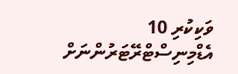ވަކިކުރި 10 އެޑްމިނިސްޓްރޭޓަރުންނަށް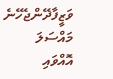ވަޒީފާދޭންޖެހޭނެ
މައްސަލަ އޮއްވައި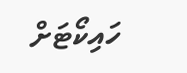ހައިކޯޓަށް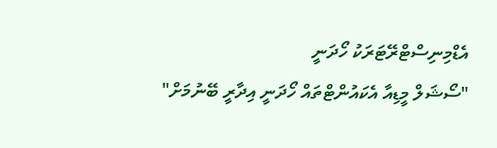އެޑްމިނިސްޓްރޭޓަރަކު ހޯދަނީ
"ސޯޝަލް މީޑިއާ އެކައުންޓްތައް ހޯދަނީ އިދާރީ ބޭނުމަށް"